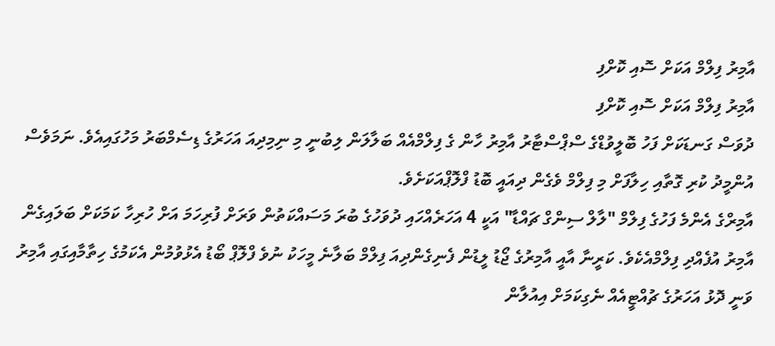އާމިރު ފިލްމް އަކަށް ސޮއި ކޮށްފި
އާމިރު ފިލްމް އަކަށް ސޮއި ކޮށްފި
ދުވަސް ގަނޑަކަށް ފަހު ބޮލީވުޑްގެ ސްޕްސްޓާރު އާމިރު ހާން ގެ ފިލްމްއެއް ބަލާލަން ލިބުނީ މި ނިމިދިއަ އަހަރުގެ ޑިސެމްބަރު މަހުގައިއެވެ. ނަމަވެސް އުންމީދު ކުރި ގޮތާއި ހިލާފަށް މި ފިލްމް ވެގެން ދިއައީ ބޮޑު ފްލޮޕްއަކަށެވެ.
އާމިރްގެ އެންމެ ފަހުގެ ފިލްމް "ލާލް ސިންގް ޗައްޑާ" އަކީ 4 އަހަރެއްހައި ދުވަހުގެ ބުރަ މަސައްކަތުން ވަރަށް ފުރިހަމަ އަށް ހުރިހާ ކަމަކަށް ބަލައިގެން އާމިރު އުފެއްދި ފިލްމްއެކެވެ. ކަރީނާ އާއީ އާމިރުގެ ޖޯޑު ލީޑުން ފެނިގެންދިއަ ފިލްމް ބަލާނެ މީހަކު ނުވެ ފްލޮޕް ބޯޑު އެޅުވުމުން އެކަމުގެ ހިތާމާއިގައި އާމިރު ވަނީ ދޮޅު އަހަރުގެ ޗުއްޓީއެއް ނެގިކަމަށް އިއުލާން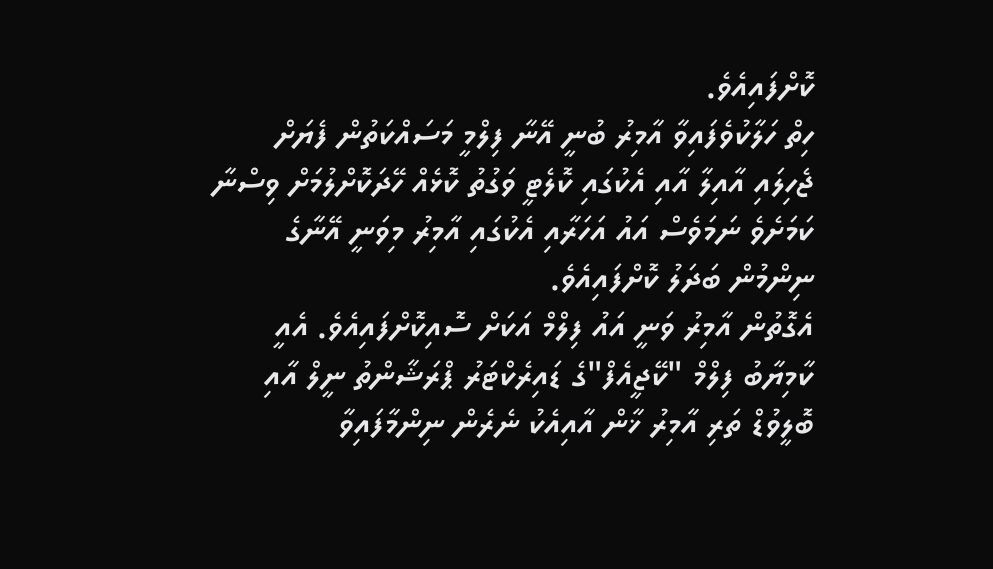ކޮށްފައިއެވެ.
ހިތް ހަލާކުވެފައިވާ އާމިރު ބުނީ އޭނާ ފިލްމީ މަސައްކަތުން ފެޔަށް ޖެހިލައި އާއިލާ އާއި އެކުގައި ކޮލެޓީ ވަގުތު ކޮޅެއް ހޭދަކޮށްލުމަށް ވިސްނާ ކަމަށެވެ ނަމަވެސް އައު އަހަރާއި އެކުގައި އާމިރު މިވަނީ އޭނާގެ ނިންމުން ބަދަލު ކޮށްފައިއެވެ.
އެގޮތުން އާމިރު ވަނީ އައު ފިލްމް އަކަށް ސޮއިކޮށްފައިއެވެ. އެއީ ކާމިޔާބު ފިލްމް "ކޭޖީއެފް"ގެ ޑައިރެކްޓަރު ޕްރަޝާންތު ނީލް އާއި ބޮލީވުޑް ތަރި އާމިރު ޚާން އާއިއެކު ނެރެން ނިންމާފައިވާ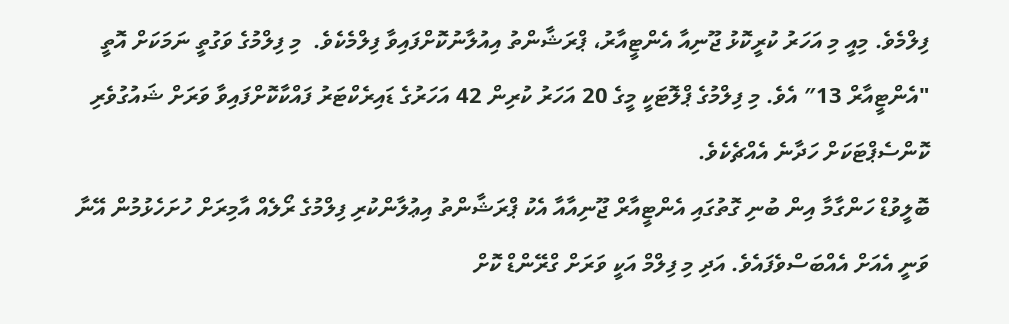ފިލްމެވެ. މިއީ މި އަހަރު ކުރީކޮޅު ޖޫނިއާ އެންޓީއާރު، ޕްރަޝާންތު އިއުލާނުކޮށްފައިވާ ފިލްމެކެވެ.  މި ފިލްމުގެ ވަގުތީ ނަމަކަށް އޮތީ "އެންޓީއާރް 13″ އެވެ. މި ފިލްމުގެ ޕްލޮޓަކީ މީގެ 20 އަހަރު ކުރިން 42 އަހަރުގެ ޑައިރެކްޓަރު ފައްކާކޮށްފައިވާ ވަރަށް ޝައުގުވެރި ކޮންސެޕްޓަކަށް ހަދާނެ އެއްޗެކެވެ.
ބޮލީވުޑް ހަންގާމާ އިން ބުނި ގޮތުގައި އެންޓީއާރް ޖޫނިއާއާ އެކު ޕްރަޝާންތު އިޢުލާންކުރި ފިލްމުގެ ރޯލެއް އާމިރަށް ހުށަހެޅުމުން އޭނާ ވަނީ އެއަށް އެއްބަސްވެފައެވެ. އަދި މި ފިލްމް އަކީ ވަރަށް ގްރޭންޑް ކޮށް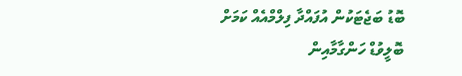ބޮޑު ބަޖެޓަކުން އުފައްދާ ފިލްމްއެއް ކަމަށް ބޮލީވުޑް ހަންގާމާއިން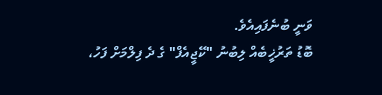ވަނީ ބުނެފައިއެވެ.
ބޮޑު ތަރުޚީބެއް ލިބުނު "ކޭޖީއެފް" ގެ ދެ ފިލްމަށް ފަހު،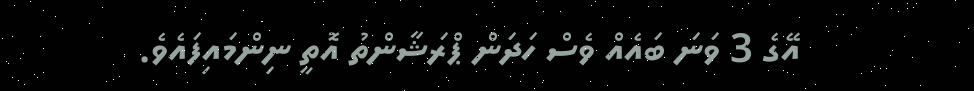އޭގެ 3 ވަނަ ބައެއް ވެސް ހަދަން ޕްރަޝާންތު އޮތީ ނިންމައިފައެވެ.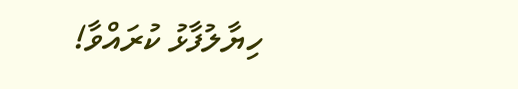ހިޔާލުފާޅު ކުރައްވާ!